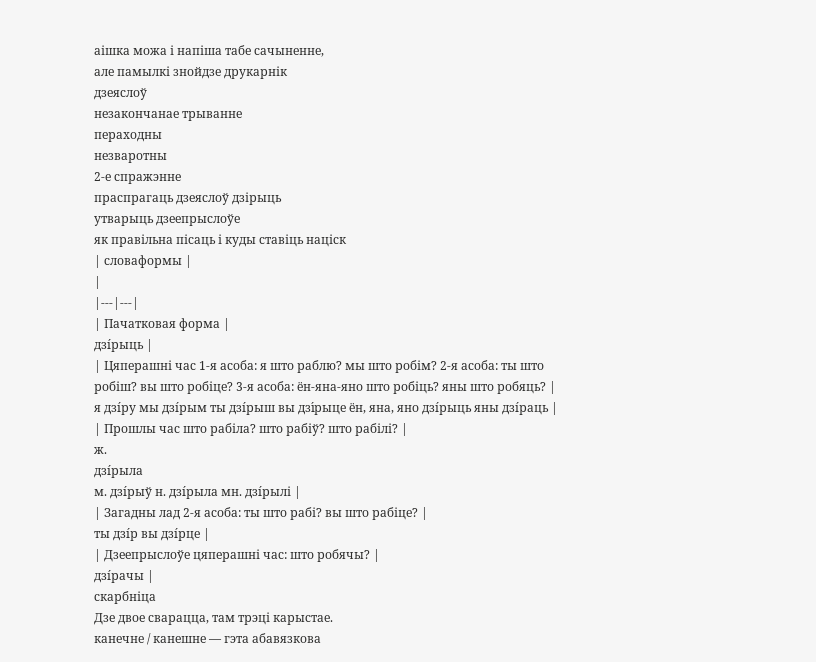аішка можа і напіша табе сачыненне,
але памылкі знойдзе друкарнік
дзеяслоў
незакончанае трыванне
пераходны
незваротны
2-е спражэнне
праспрагаць дзеяслоў дзірыць
утварыць дзеепрыслоўе
як правільна пісаць і куды ставіць націск
| словаформы |
|
|---|---|
| Пачатковая форма |
дзі́рыць |
| Цяперашні час 1-я асоба: я што раблю? мы што робім? 2-я асоба: ты што робіш? вы што робіце? 3-я асоба: ён-яна-яно што робіць? яны што робяць? |
я дзі́ру мы дзі́рым ты дзі́рыш вы дзі́рыце ён, яна, яно дзі́рыць яны дзі́раць |
| Прошлы час што рабіла? што рабіў? што рабілі? |
ж.
дзі́рыла
м. дзі́рыў н. дзі́рыла мн. дзі́рылі |
| Загадны лад 2-я асоба: ты што рабі? вы што рабіце? |
ты дзі́р вы дзі́рце |
| Дзеепрыслоўе цяперашні час: што робячы? |
дзі́рачы |
скарбніца
Дзе двое сварацца, там трэці карыстае.
канечне / канешне — гэта абавязкова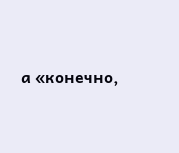а «конечно,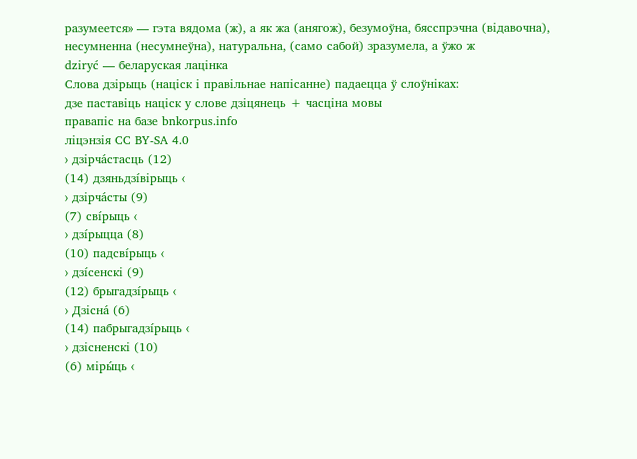разумеется» — гэта вядома (ж), а як жа (анягож), безумоўна, бясспрэчна (відавочна), несумненна (несумнеўна), натуральна, (само сабой) зразумела, а ўжо ж
dziryć — беларуская лацінка
Слова дзірыць (націск і правільнае напісанне) падаецца ў слоўніках:
дзе паставіць націск у слове дзіцянець + часціна мовы
правапіс на базе bnkorpus.info
ліцэнзія CC BY-SA 4.0
› дзірча́стасць (12)
(14) дзяньдзі́вірыць ‹
› дзірча́сты (9)
(7) сві́рыць ‹
› дзі́рыцца (8)
(10) падсві́рыць ‹
› дзі́сенскі (9)
(12) брыгадзі́рыць ‹
› Дзісна́ (6)
(14) пабрыгадзі́рыць ‹
› дзісненскі (10)
(6) міры́ць ‹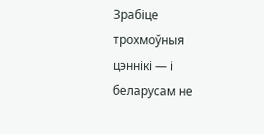Зрабіце трохмоўныя цэннікі — і беларусам не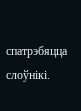спатрэбяцца слоўнікі.